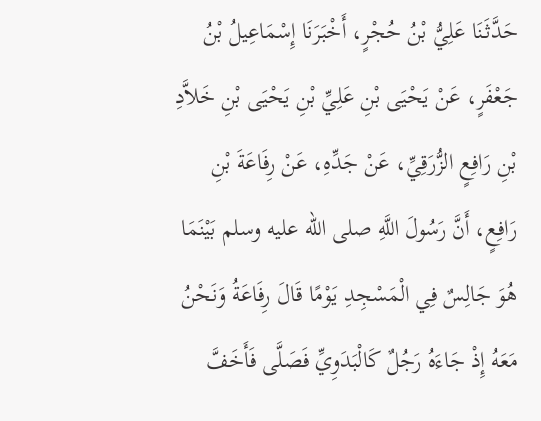حَدَّثَنَا عَلِيُّ بْنُ حُجْرٍ، أَخْبَرَنَا إِسْمَاعِيلُ بْنُ جَعْفَرٍ، عَنْ يَحْيَى بْنِ عَلِيِّ بْنِ يَحْيَى بْنِ خَلاَّدِ بْنِ رَافِعٍ الزُّرَقِيِّ، عَنْ جَدِّهِ، عَنْ رِفَاعَةَ بْنِ رَافِعٍ، أَنَّ رَسُولَ اللَّهِ صلى الله عليه وسلم بَيْنَمَا هُوَ جَالِسٌ فِي الْمَسْجِدِ يَوْمًا قَالَ رِفَاعَةُ وَنَحْنُ مَعَهُ إِذْ جَاءَهُ رَجُلٌ كَالْبَدَوِيِّ فَصَلَّى فَأَخَفَّ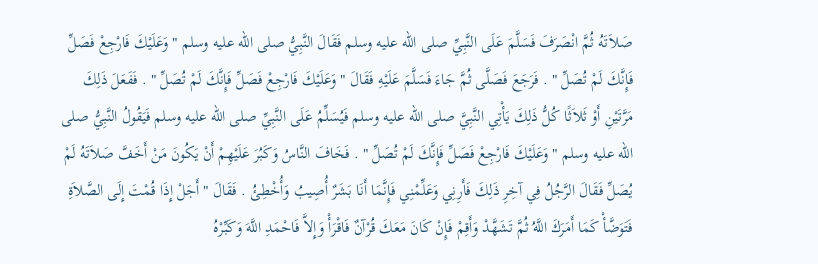صَلاَتَهُ ثُمَّ انْصَرَفَ فَسَلَّمَ عَلَى النَّبِيِّ صلى الله عليه وسلم فَقَالَ النَّبِيُّ صلى الله عليه وسلم " وَعَلَيْكَ فَارْجِعْ فَصَلِّ فَإِنَّكَ لَمْ تُصَلِّ " . فَرَجَعَ فَصَلَّى ثُمَّ جَاءَ فَسَلَّمَ عَلَيْهِ فَقَالَ " وَعَلَيْكَ فَارْجِعْ فَصَلِّ فَإِنَّكَ لَمْ تُصَلِّ " . فَفَعَلَ ذَلِكَ مَرَّتَيْنِ أَوْ ثَلاَثًا كُلُّ ذَلِكَ يَأْتِي النَّبِيَّ صلى الله عليه وسلم فَيُسَلِّمُ عَلَى النَّبِيِّ صلى الله عليه وسلم فَيَقُولُ النَّبِيُّ صلى الله عليه وسلم " وَعَلَيْكَ فَارْجِعْ فَصَلِّ فَإِنَّكَ لَمْ تُصَلِّ " . فَخَافَ النَّاسُ وَكَبُرَ عَلَيْهِمْ أَنْ يَكُونَ مَنْ أَخَفَّ صَلاَتَهُ لَمْ يُصَلِّ فَقَالَ الرَّجُلُ فِي آخِرِ ذَلِكَ فَأَرِنِي وَعَلِّمْنِي فَإِنَّمَا أَنَا بَشَرٌ أُصِيبُ وَأُخْطِئُ . فَقَالَ " أَجَلْ إِذَا قُمْتَ إِلَى الصَّلاَةِ فَتَوَضَّأْ كَمَا أَمَرَكَ اللَّهُ ثُمَّ تَشَهَّدْ وَأَقِمْ فَإِنْ كَانَ مَعَكَ قُرْآنٌ فَاقْرَأْ وَإِلاَّ فَاحْمَدِ اللَّهَ وَكَبِّرْهُ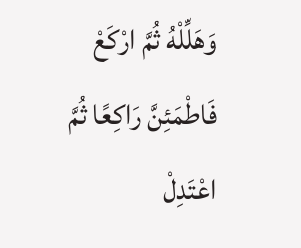وَهَلِّلْهُ ثُمَّ ارْكَعْ فَاطْمَئِنَّ رَاكِعًا ثُمَّ اعْتَدِلْ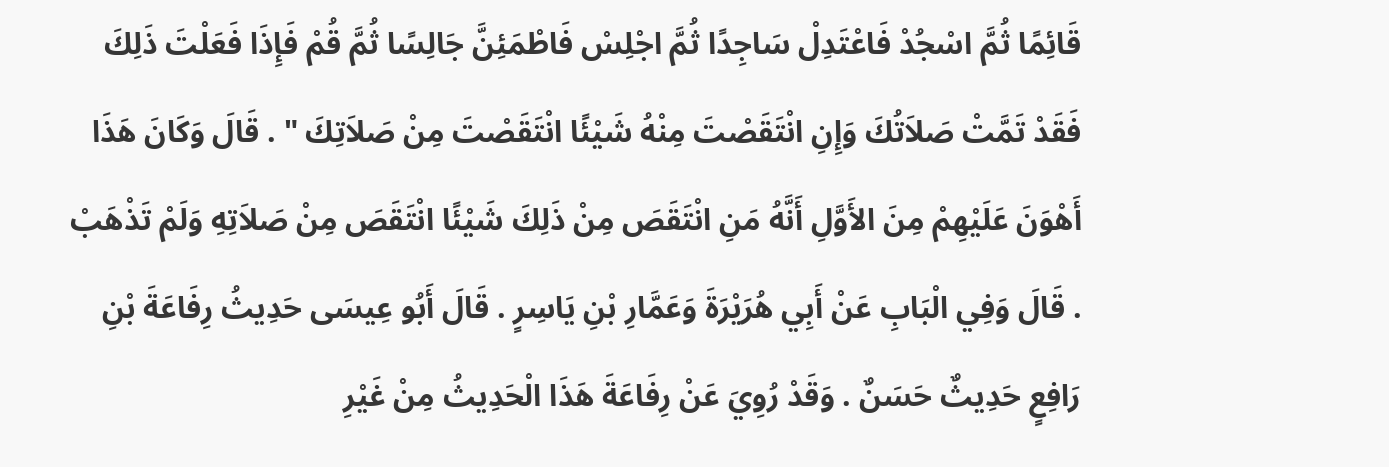قَائِمًا ثُمَّ اسْجُدْ فَاعْتَدِلْ سَاجِدًا ثُمَّ اجْلِسْ فَاطْمَئِنَّ جَالِسًا ثُمَّ قُمْ فَإِذَا فَعَلْتَ ذَلِكَ فَقَدْ تَمَّتْ صَلاَتُكَ وَإِنِ انْتَقَصْتَ مِنْهُ شَيْئًا انْتَقَصْتَ مِنْ صَلاَتِكَ " . قَالَ وَكَانَ هَذَا أَهْوَنَ عَلَيْهِمْ مِنَ الأَوَّلِ أَنَّهُ مَنِ انْتَقَصَ مِنْ ذَلِكَ شَيْئًا انْتَقَصَ مِنْ صَلاَتِهِ وَلَمْ تَذْهَبْ . قَالَ وَفِي الْبَابِ عَنْ أَبِي هُرَيْرَةَ وَعَمَّارِ بْنِ يَاسِرٍ . قَالَ أَبُو عِيسَى حَدِيثُ رِفَاعَةَ بْنِ رَافِعٍ حَدِيثٌ حَسَنٌ . وَقَدْ رُوِيَ عَنْ رِفَاعَةَ هَذَا الْحَدِيثُ مِنْ غَيْرِ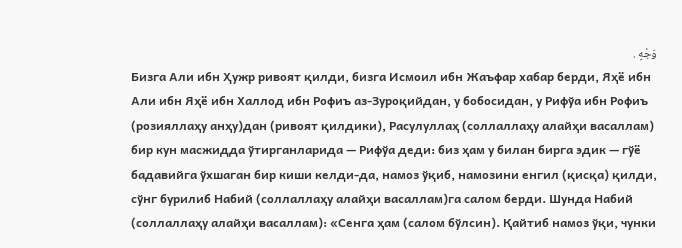وَجْهٍ .
Бизга Али ибн Ҳужр ривоят қилди, бизга Исмоил ибн Жаъфар хабар берди, Яҳё ибн Али ибн Яҳё ибн Халлод ибн Рофиъ аз-Зуроқийдан, у бобосидан, у Рифўа ибн Рофиъ (розияллаҳу анҳу)дан (ривоят қилдики), Расулуллаҳ (соллаллаҳу алайҳи васаллам) бир кун масжидда ўтирганларида — Рифўа деди: биз ҳам у билан бирга эдик — гўё бадавийга ўхшаган бир киши келди-да, намоз ўқиб, намозини енгил (қисқа) қилди, сўнг бурилиб Набий (соллаллаҳу алайҳи васаллам)га салом берди. Шунда Набий (соллаллаҳу алайҳи васаллам): «Сенга ҳам (салом бўлсин). Қайтиб намоз ўқи, чунки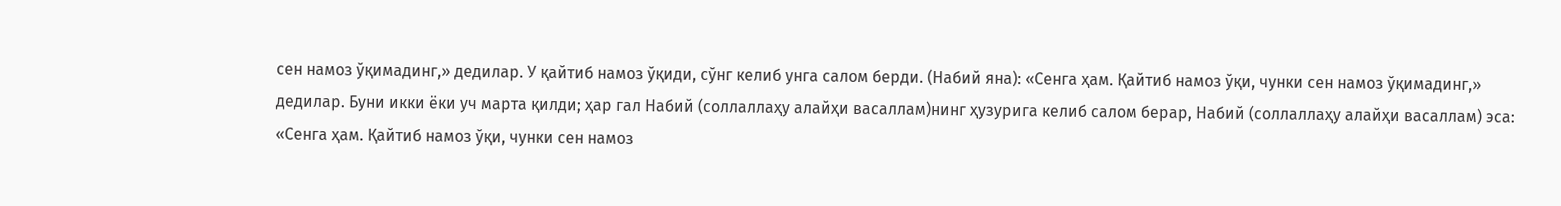сен намоз ўқимадинг,» дедилар. У қайтиб намоз ўқиди, сўнг келиб унга салом берди. (Набий яна): «Сенга ҳам. Қайтиб намоз ўқи, чунки сен намоз ўқимадинг,» дедилар. Буни икки ёки уч марта қилди; ҳар гал Набий (соллаллаҳу алайҳи васаллам)нинг ҳузурига келиб салом берар, Набий (соллаллаҳу алайҳи васаллам) эса: «Сенга ҳам. Қайтиб намоз ўқи, чунки сен намоз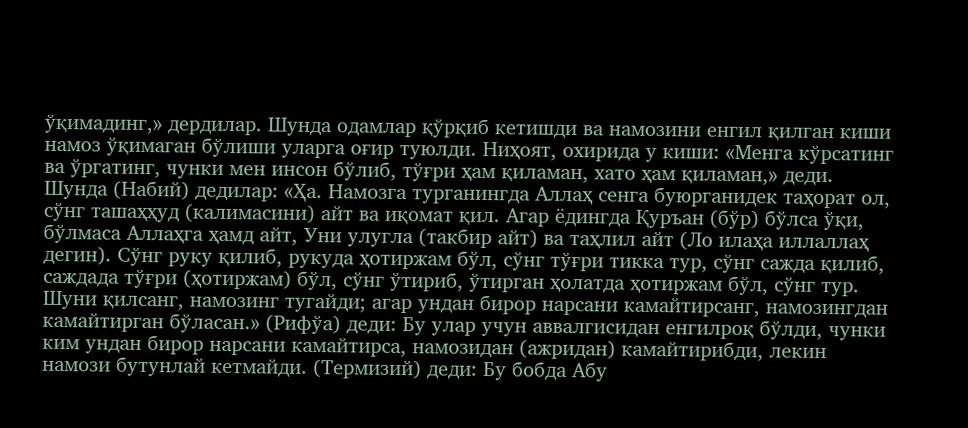ўқимадинг,» дердилар. Шунда одамлар қўрқиб кетишди ва намозини енгил қилган киши намоз ўқимаган бўлиши уларга оғир туюлди. Ниҳоят, охирида у киши: «Менга кўрсатинг ва ўргатинг, чунки мен инсон бўлиб, тўғри ҳам қиламан, хато ҳам қиламан,» деди. Шунда (Набий) дедилар: «Ҳа. Намозга турганингда Аллаҳ сенга буюрганидек таҳорат ол, сўнг ташаҳҳуд (калимасини) айт ва иқомат қил. Агар ёдингда Қуръан (бўр) бўлса ўқи, бўлмаса Аллаҳга ҳамд айт, Уни улугла (такбир айт) ва таҳлил айт (Ло илаҳа иллаллаҳ дегин). Сўнг руку қилиб, рукуда ҳотиржам бўл, сўнг тўғри тикка тур, сўнг сажда қилиб, саждада тўғри (ҳотиржам) бўл, сўнг ўтириб, ўтирган ҳолатда ҳотиржам бўл, сўнг тур. Шуни қилсанг, намозинг тугайди; агар ундан бирор нарсани камайтирсанг, намозингдан камайтирган бўласан.» (Рифўа) деди: Бу улар учун аввалгисидан енгилроқ бўлди, чунки ким ундан бирор нарсани камайтирса, намозидан (ажридан) камайтирибди, лекин намози бутунлай кетмайди. (Термизий) деди: Бу бобда Абу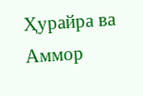Ҳурайра ва Аммор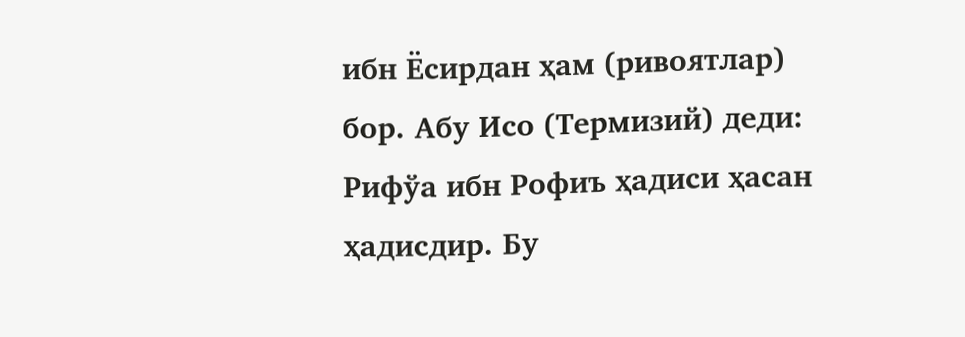ибн Ёсирдан ҳам (ривоятлар) бор. Абу Исо (Термизий) деди: Рифўа ибн Рофиъ ҳадиси ҳасан ҳадисдир. Бу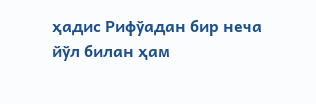ҳадис Рифўадан бир неча йўл билан ҳам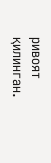ривоят қилинган.